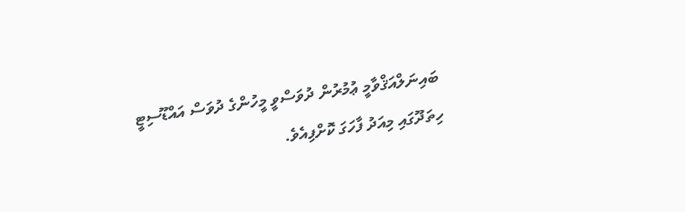ބައިނަލްއަޤްވާމީ ޢުމުރުން ދުވަސްވީ މީހުންގެ ދުވަސް އައްޑޫސިޓީ ހިތަދޫގައި މިއަދު ފާހަގަ ކޮށްފިއެވެ.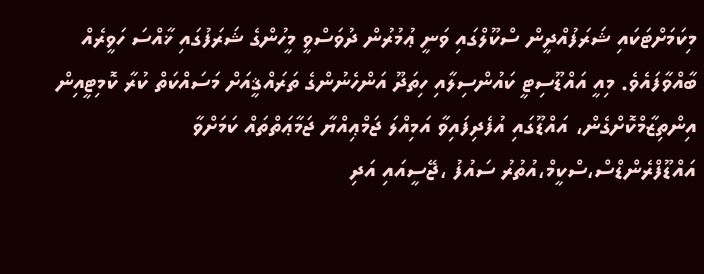މިކަމަށްޓަކައި ޝަރަފުއްދީން ސްކޫލްގައި ވަނީ ޢުމުރުން ދުވަސްވީ މީހުންގެ ޝަރަފުގައި ޚާއްސަ ހަވީރެއް ބާއްވާފައެވެ. މިއީ އައްޑޫސިޓީ ކައުންސިލާއި ހިތަދޫ އަންހެނުންގެ ތަރައްޤީއަށް މަސައްކަތް ކުރާ ކޮމިޓީއިން އިންތިޒާމްކޮށްގެން، އައްޑޫގައި އުފެދިފައިވާ އަމިއްލަ ޖަމްޢިއްޔާ ޖަމާޢަތްތައް ކަމަށްވާ އައްޑޫފްރެންޑްސް،ސްކީމް،އުތުރު ސައުފު ،ޖޭސީއައި އަދި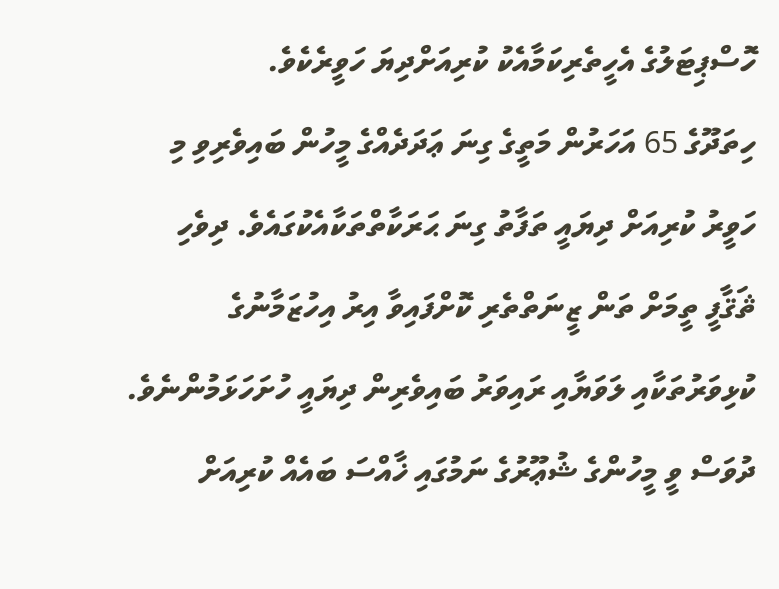ހޮސްޕިޓަލުގެ އެހީތެރިކަމާއެކު ކުރިއަށްދިޔަ ހަވީރެކެވެ.
ހިތަދޫގެ 65 އަހަރުން މަތީގެ ގިނަ ޢަދަދެއްގެ މީހުން ބައިވެރިވި މި ހަވީރު ކުރިއަށް ދިޔައީ ތަފާތު ގިނަ ޙަރަކާތްތަކާއެކުގައެވެ. ދިވެހި ޘަޤާފީ ތީމަށް ތަން ޒީނަތްތެރި ކޮށްފައިވާ އިރު އިހުޒަމާނުގެ ކުޅިވަރުތަކާއި ލަވަޔާއި ރައިވަރު ބައިވެރިން ދިޔައީ ހުށަހަޅަމުންނެވެ.
ދުވަސް ވީ މީހުންގެ ޝުޢޫރުގެ ނަމުގައި ޚާއްސަ ބައެއް ކުރިއަށް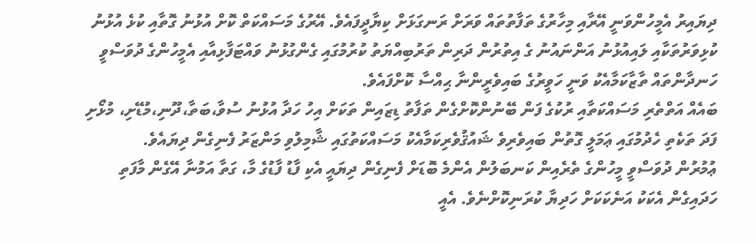ދިޔައިރު އެމީހުންވަނީ އޭރާއި މިހާރުގެ ތަފާތުތައް ވަރަށް ރަނގަޅަށް ކިޔާދީފައެވެ. އޭރުގެ މަސައްކަތް ކޮށް އުޅުނު ގޮތާއި ކުޅެ އުޅުނު ކުޅިވަރުތަކާއި ލައިއުޅުނު އަންނައުނު ގެ އިތުރުން ދަރިން ތަރުބިއްޔަތު ކުރުމުގައި ގެންގުޅުނު ވައްޓަފާޅިއާއި އެމީހުންގެ ދުވަސްވީ ހަނދާންތައް ތާޒާކަމާއެކު ވަނީ ހަވީރުގެ ބައިވެރީންނާ ޙިއްސާ ކޮށްފައެވެ.
ބައެއް އަތްތެރި މަސައްކަތާއި ރުކުގެ ފަން ބޭނުންކޮށްގެން ތަފާތު ޑިޒައިން ތަކަށް އިހު ހަދާ އުޅުނު ސުވާ،ބަތާ،ދޫނި،މުޑޭށި، މުޅޯށި ފަދަ ތަކެތި ހެދުމުގައި ޢަމަލީ ގޮތުން ބައިވެރިވެ ޝައުޤުވެރިކަމާއެކު މަސައްކަތުގައި ޝާމިލުވި މަންޒަރު ފެނިގެން ދިޔައެވެ.
ޢުމުރުން ދުވަސްވީ މީހުންގެ ތެރެއިން ކަނބަލުން އެންމެ ބޮޑަށް ފެނިގެން ދިޔައީ އެކި ފާޑު ފާޑުގެ މާ، ގަތާ އަމުނާ އޭގެން މާފަތި ހަދައިގެން އެކަކު އަނެކަކަށް ހަދިޔާ ކުރަނިކޮށްނެވެ. އެއީ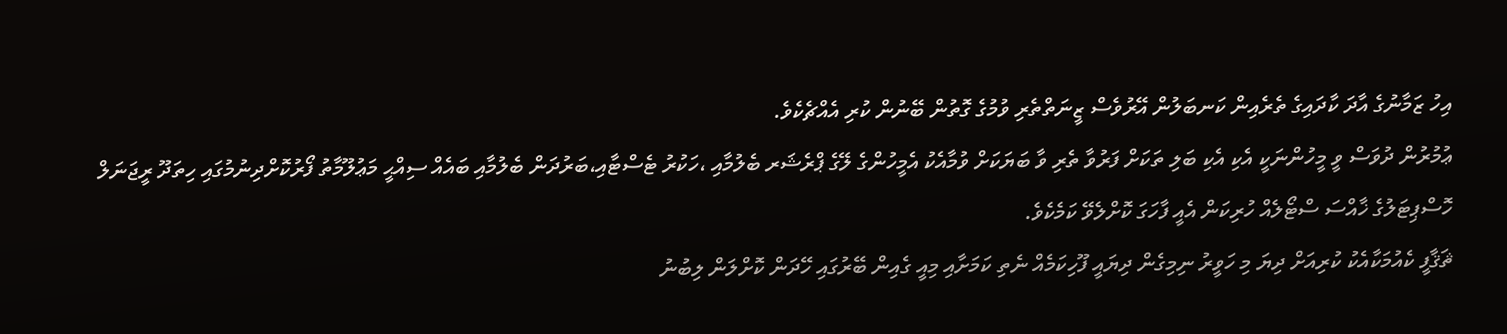އިހު ޒަމާނުގެ އާދަ ކާދައިގެ ތެރެއިން ކަނބަލުން އޭރުވެސް ޒީނަތްތެރި ވުމުގެ ގޮތުން ބޭނުން ކުރި އެއްޗެކެވެ.
ޢުމުރުން ދުވަސް ވީ މީހުންނަކީ އެކި އެކި ބަލި ތަކަށް ފަރުވާ ތެރި ވާ ބަޔަކަށް ވުމާއެކު އެމީހުންގެ ލޭގެ ޕްރެޝަރ ބެލުމާއި ،ހަކުރު ޓެސްޓާއި،ބަރުދަން ބެލުމާއި ބައެއް ސިއްޙީ މަޢުލޫމާތު ފޯރުކޮށްދިނުމުގައި ހިތަދޫ ރީޖަނަލް ހޮސްޕިޓަލުގެ ޚާއްސަ ސްޓޯލެއް ހުރިކަން އެއީ ފާހަގަ ކޮށްލެވޭ ކަމެކެވެ.
ޘަޤާފީ ކެއުމަކާއެކު ކުރިއަށް ދިޔަ މި ހަވީރު ނިމިގެން ދިޔައީ ފޫހިކަމެއް ނެތި ކަމަށާއި މިއީ ގެއިން ބޭރުގައި ހޭދަން ކޮށްލަން ލިބުނު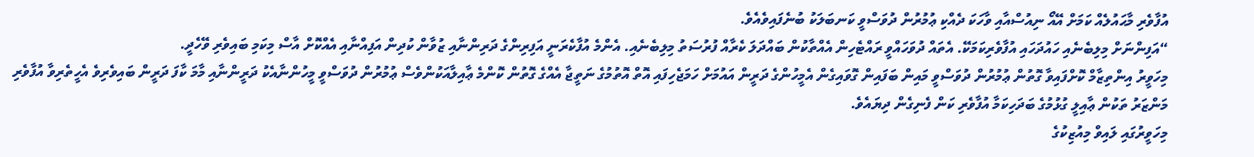އުފާވެރި މާޙައުލެއް ކަމަށް އޭއޯ ނިއުސްއާއި ވާހަކަ ދެއްކި ޢުމުރުން ދުވަސްވީ ކަނބަލަކު ބުނެފައިވެއެވެ.
“އަފިންނަށް މިލިބެނެއި ހައުދަހައި އުފާވެރިކަމަކޭ. އެތައް ދުވަހައްވީ ރައްޓެހިން އެއްތާކުން ބައްދަލަ ކެރާއް ފުރުސަތު މިލިބެނެއި. އެންމެ އުފާކެރަނީ އަފިރިންގެ ދަރިންނާއި ޒުވާން ކުދިން އަފިއްނާއި އެއްކޮށް އާސް މިކަމި ބައިވެރި ވޭހެދީ.
މިހަވީރު އިންތިޒާމް ކޮށްފައިވާ ގޮތުން ޢުމުރުން ދުވަސްވީ މައިން ބަފައިން ގޮވައިގެން އެމީހުންގެ ދަރީން އައުމަށް ހަމަޖެހިފައި އޮތް އޮތުމުގެ ނަތީޖާ އެއްގެ ގޮތުން ކޮންމެ ޢާއިލާއަކުންވެސް ޢުމުރުން ދުވަސްވީ މީހުންނާއެކު ދަރީންނާއި މާމަ ކާފަ ދަރީން ބައިވެރިވެ އެހީތެރިވާ އުފާވެރި މަންޒަރު ތަކުން ޢާއިލީ ގުޅުމުގެ ބަދަހިކަމާ އުފާވެރި ކަން ފެނިގެން ދިޔައެވެ.
މިހަވީރުގައި ލައިވް މިއުޒިކުގެ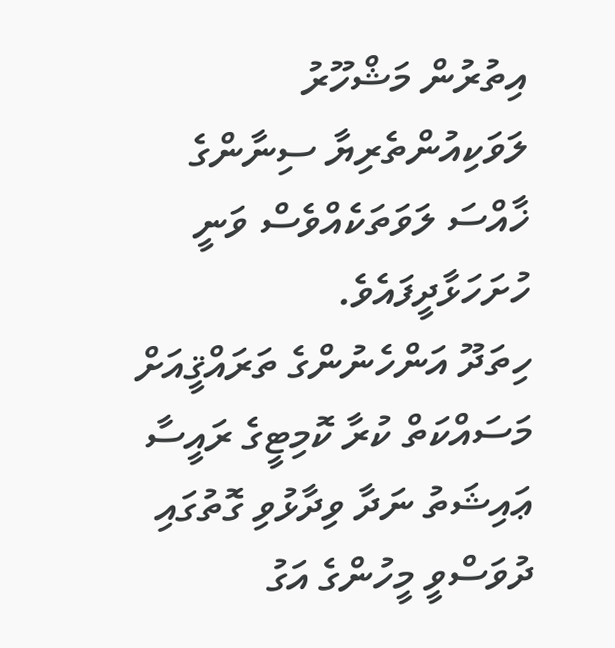އިތުރުން މަޝްހޫރު ލަވަކިއުންތެރިޔާ ސިނާންގެ ޚާއްސަ ލަވަތަކެއްވެސް ވަނީ ހުށަހަޅާދީފައެވެ.
ހިތަދޫ އަންހެނުންގެ ތަރައްޤީއަށް މަސައްކަތް ކުރާ ކޮމިޓީގެ ރައީސާ ޢައިޝަތު ނަދާ ވިދާޅުވި ގޮތުގައި ދުވަސްވީ މީހުންގެ އަގު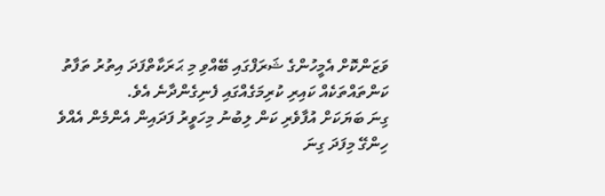ވަޒަންކޮށް އެމީހުންގެ ޝަރަފްގައި ބޭއްވި މި ޙަރަކާތްފަދަ އިތުރު ތަފާތު ކަންތައްތަކެއް ކައިރި ކުރިމަގެއްގައި ފެނިގެންދާނެ އެވެ.
ގިނަ ބަޔަކަށް އުފާވެރި ކަން ލިބުނު މިހަވީރު ފަދައިން އެންމެން އެއްވެ ހިންގޭ މިފަދަ ގިނަ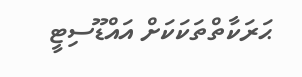ޙަރަކާތްތަކަކަށް އައްޑޫސިޓީ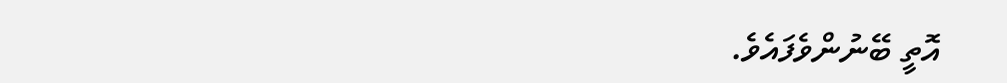އޮތީ ބޭނުންވެފައެވެ.